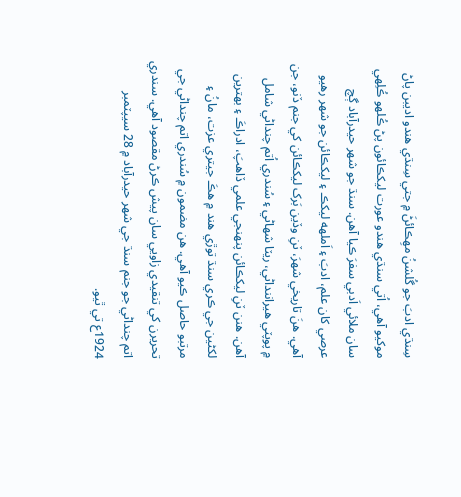سِنڌي ادبَ جو گُلشنُ مھِڪائڻَ ۾ جتي سِنڌي هندو اديبن پاڻ موکيو آهي، اُتي سنڌي هندو عورت ليکڪائون پڻ ڪُلھو ڪُلِھي سان ملائي اَدبي سفرَ ڪيا آهن. سنڌ جو شھر حيدرآباد ڳچ عرصي کان علم، ادبَ ۽ اَملھه ليکڪ ۽ ليکڪائن جو شھر رهيو آهي. هنَ تاريخي شھرَ، ٽنِ وڏين بَرک ليکڪائن کي جنم ڏنو، جن ۾ پوپٽي هيراننداڻي، ريٽا شھاڻي ۽ سُندري اُتم چنداڻي شامل آهن. هنن ٽنِ ليکڪائن پنھنجي علمي ڏاهپَ، ادراڪَ ۽ بھترين لکڻين جي ڪري سنڌ توڙي هند ۾ هڪَ جيتري عزت، مانُ ۽ مرتبو حاصل ڪيو آهي. هن مضمون ۾ سُندري اتم چنداڻي جي تحريرن کي تنقيدي زاويي سان پيش ڪرڻ مقصود آهي. سندري اتم چنداڻي جو جنم سنڌ جي شهر حيدرآباد ۾ 28 سيپٽمبر 1924ع تي ٿيو.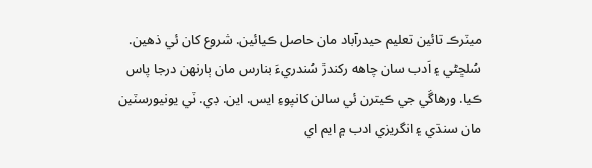ميٽرڪ تائين تعليم حيدرآباد مان حاصل ڪيائين. شروع کان ئي ذهين. سُلڇڻي ۽ اَدب سان چاهه رکندڙ سُندريءَ بنارس مان ٻارنهن درجا پاس ڪيا. ورهاڱي جي ڪيترن ئي سالن کانپوءِ ايس. اين. ڊي. ٽي يونيورسٽين مان سنڌي ۽ انگريزي ادب ۾ ايم اي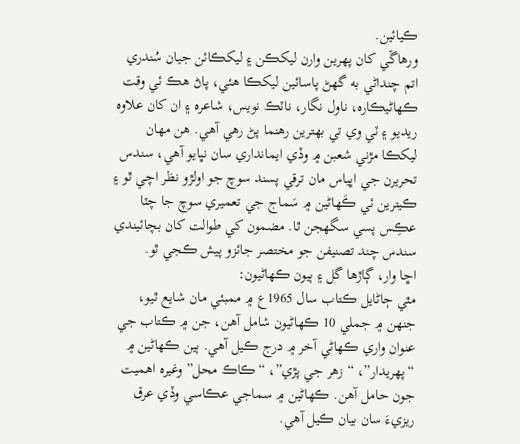ڪيائين.
ورهاڱي کان پھرين وارن ليکڪن ۽ ليکڪائن جيان سُندري اتم چنداڻي به گهڻ پاسائين ليکڪا هئي، پاڻ هڪ ئي وقت ڪھاڻيڪارہ، ناول نگار، ناٽڪ نويس، شاعره ۽ ان کان علاوه ريديو ۽ ٽي وي تي بھترين رهنما پڻ رهي آهي. هن مھان ليکڪا مڙني شعبن ۾ وڏي ايمانداري سان نڀايو آهي، سندس تحريرن جي اڀياس مان ترقي پسند سوچ جو اولڙو نظر اچي ٿو ۽ ڪيترين ئي ڪَھاڻين ۾ سَماج جي تعميري سوچ جا چٽا عڪِس پسي سگهجن ٿا. مضمون کي طوالت کان بچائيندي سندس چند تصنيفن جو مختصر جائزو پيش ڪجي ٿو.
اڇا وار، ڳاڙها گل ۽ ٻيون ڪھاڻيون:
مٿي ڄاڻايل ڪتاب سال 1965ع ۾ ممبئي مان شايع ٿيو، جنھن ۾ جملي 10 ڪھاڻيون شامل آهن، جن ۾ ڪتاب جي عنوان واري ڪھاڻي آخر ۾ درج ڪيل آهي. ٻين ڪهاڻين ۾ “پھريدار”، “زهر جي پڙي”، “ڪاڪ محل” وغيره اهميت جون حامل آھن. ڪھاڻين ۾ سماجي عڪاسي وڏي عرق ريزيءَ سان بيان ڪيل آھي.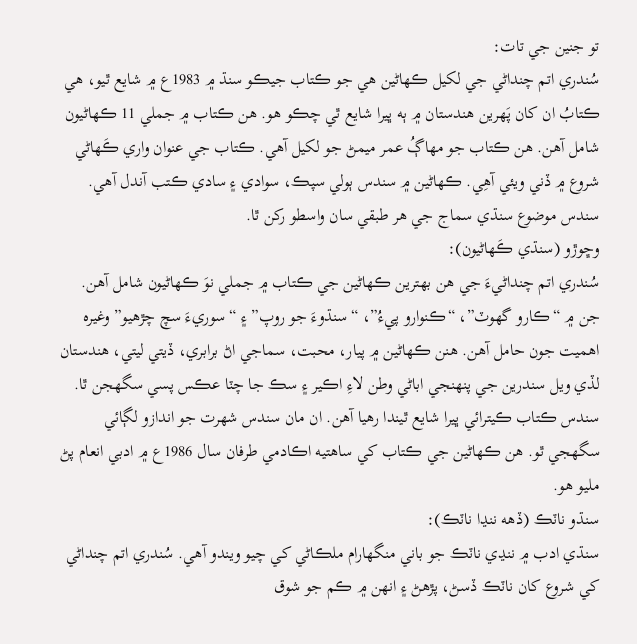تو جنين جي تات:
سُندري اتم چنداڻي جي لکيل ڪھاڻين ھي جو ڪتاب جيڪو سنڌ ۾ 1983ع ۾ شايع ٿيو، هي ڪتابُ ان کان پَھرين هندستان ۾ ٻه ڀيرا شايع ٿي چڪو هو. هن ڪتاب ۾ جملي 11 ڪھاڻيون شامل آهن. هن ڪتاب جو مھاڳُ عمر ميمڻ جو لکيل آهي. ڪتاب جي عنوان واري ڪَھاڻي شروع ۾ ڏني ويئي آهِي. ڪھاڻين ۾ سندس ٻولي سپڪ، سوادي ۽ سادي ڪتب آندل آهي. سندس موضوع سنڌي سماج جي ھر طبقي سان واسطو رکن ٿا.
وڇوڙو (سنڌي ڪَھاڻيون):
سُندري اتم چنداڻيءَ جي هن بھترين ڪھاڻين جي ڪتاب ۾ جملي نوَ ڪھاڻيون شامل آهن. جن ۾ “ڪارو گهوٽ”، “ڪنوارو پيءُ”، “سنڌوءَ جو روپ” ۽ “سوريءَ سچ چڙهيو” وغيره اهميت جون حامل آهن. هنن ڪھاڻين ۾ پيار، محبت، سماجي اڻ برابري، ڏيتي ليتي، هندستان لڏي ويل سندرين جي پنھنجي اباڻي وطن لاءِ اڪير ۽ سڪ جا چٽا عڪس پسي سگهجن ٿا. سندس ڪتاب ڪيترائي ڀيرا شايع ٿيندا رهيا آهن. ان مان سندس شھرت جو اندازو لڳائي سگهجي ٿو. هن ڪھاڻين جي ڪتاب کي ساهتيه اڪادمي طرفان سال 1986ع ۾ ادبي انعام پڻ مليو هو.
سنڌو ناٽڪ (ڏهه ننڍا ناٽڪ):
سنڌي ادب ۾ ننڍي ناٽڪ جو باني منگهارام ملڪاڻي کي چيو ويندو آهي. سُندري اتم چنداڻي کي شروع کان ناٽڪ ڏسڻ، پڙهڻ ۽ انهن ۾ ڪم جو شوق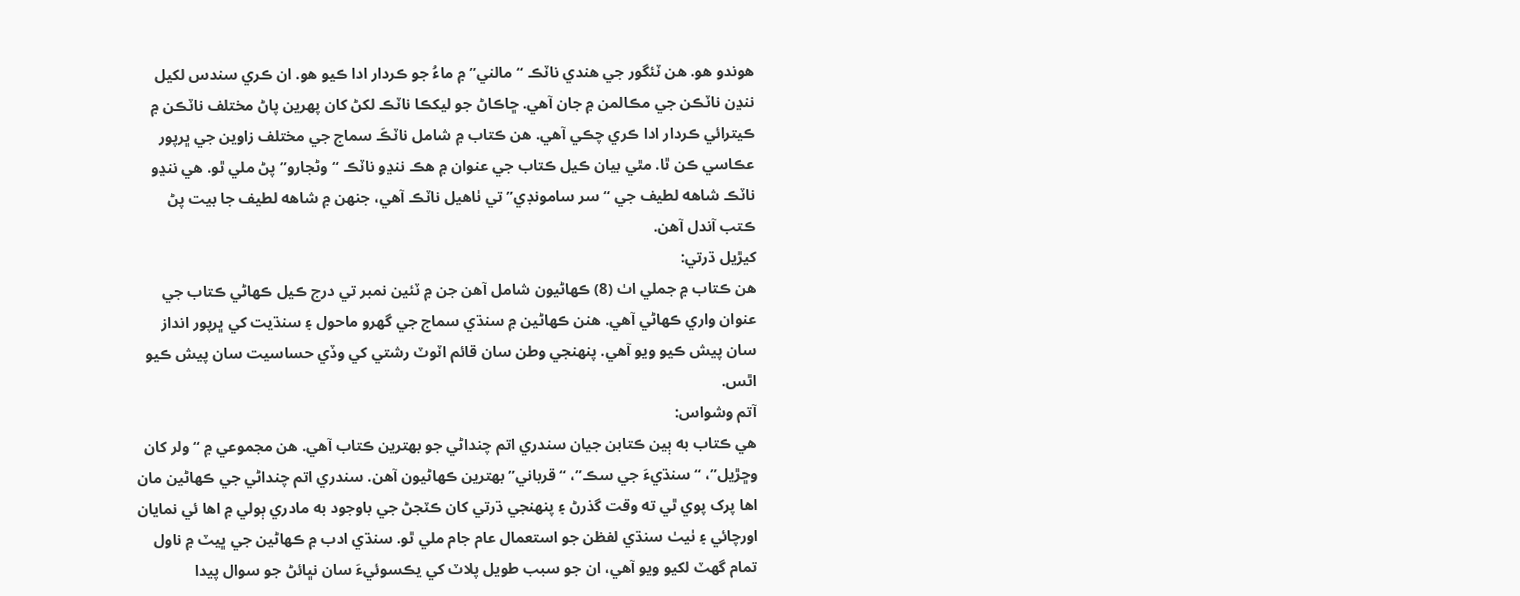هوندو هو. هن ٽئگور جي هندي ناٽڪ “مالني” ۾ ماءُ جو ڪردار ادا ڪيو هو. ان ڪري سندس لکيل ننڍن ناٽڪن جي مڪالمن ۾ جان آهي. ڇاڪاڻ جو ليکڪا ناٽڪ لکڻ کان پھرين پاڻ مختلف ناٽڪن ۾ ڪيترائي ڪردار ادا ڪري چڪي آهي. هن ڪتاب ۾ شامل ناٽڪَ سماج جي مختلف زاوين جي ڀرپور عڪاسي ڪن ٿا. مٿي بيان ڪيل ڪتاب جي عنوان ۾ هڪ ننڍو ناٽڪ “وڻجارو” پڻ ملي ٿو. هي ننڍو ناٽڪ شاهه لطيف جي “سر سامونڊي” تي ٺاهيل ناٽڪ آهي، جنھن ۾ شاهه لطيف جا بيت پڻ ڪتب آندل آهن.
کيڙيل ڌرتي:
هن ڪتاب ۾ جملي اٺ (8) ڪھاڻيون شامل آهن جن ۾ ٽئين نمبر تي درج ڪيل ڪھاڻي ڪتاب جي عنوان واري ڪھاڻي آهي. هنن ڪھاڻين ۾ سنڌي سماج جي گهرو ماحول ۽ سنڌيت کي ڀرپور انداز سان پيش ڪيو ويو آهي. پنھنجي وطن سان قائم اٽوٽ رشتي کي وڏي حساسيت سان پيش ڪيو اٿس.
آتم وشواس:
هي ڪتاب به ٻين ڪتابن جيان سندري اتم چنداڻي جو بھترين ڪتاب آهي. هن مجموعي ۾ “ولر کان وڇڙيل”، “سنڌيءَ جي سڪ”، “قرباني” بھترين ڪھاڻيون آهن. سندري اتم چنداڻي جي ڪھاڻين مان اها پرک پوي ٿي ته وقت گذرڻ ۽ پنھنجي ڌرتي کان ڪٽجڻ جي باوجود به مادري ٻولي ۾ اها ئي نمايان اورچائي ۽ ٺيٺ سنڌي لفظن جو استعمال عام جام ملي ٿو. سنڌي ادب ۾ ڪھاڻين جي ڀيٽ ۾ ناول تمام گهٽ لکيو ويو آهي، ان جو سبب طويل پلاٽ کي يڪسوئيءَ سان نڀائڻ جو سوال پيدا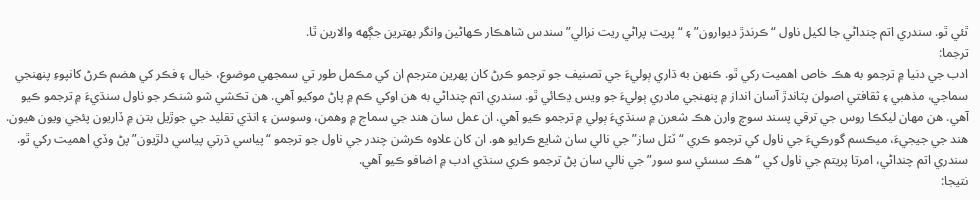ٿئي ٿو. سندري اتم چنداڻي جا لکيل ناول “ڪرندڙ ديوارون” ۽ “پريت پراڻي ريت نرالي” سندس شاهڪار ڪھاڻين وانگر بھترين جڳھه والارين ٿا.
ترجما:
ادب جي دنيا ۾ ترجمو به هڪ خاص اهميت رکي ٿو. ڪنهن به ڌاري ٻوليءَ جي تصنيف جو ترجمو ڪرڻ کان پھرين مترجم ان کي مڪمل طور تي سمجهي موضوع، خيال ۽ فڪر کي هضم ڪرڻ کانپوءِ پنھنجي سماجي، مذهبي ۽ ثقافتي اصولن پٽاندڙ آسان انداز ۾ پنھنجي مادري ٻوليءَ جو ويس ڍڪائي ٿو. سندري اتم چنداڻي به هن اوکي ڪم ۾ پاڻ موکيو آهي. هن تڪشي شو شنڪر جو ناول سنڌيءَ ۾ ترجمو ڪيو آهي. هن مھان ليکڪا روس جي ترقي پسند سوچ وارن هڪ شعرن ۾ سنڌيءَ ٻولي ۾ ترجمو ڪيو آهي. ان عمل سان هند جي سماج ۾ وهمن، وسوسن ۽ انڌي تقليد جي جوڙيل بتن ۾ ڏاريون پئجي ويون هيون. هند جي جيجيءَ، ميڪسم گورڪيءَ جي ناول کي ترجمو ڪري “ٽٽل ساز” جي نالي سان شايع ڪرايو هو. ان کان علاوه ڪرشن چندر جي ناول جو ترجمو “پياسي ڌرتي پياسي دلڙيون” پڻ وڏي اهميت رکي ٿو. سندري اتم چنداڻي، امرتا پريتم جي ناول کي “هڪ سسئي سو سور” جي نالي سان پڻ ترجمو ڪري سنڌي ادب ۾ اضافو ڪيو آهي.
نتيجا: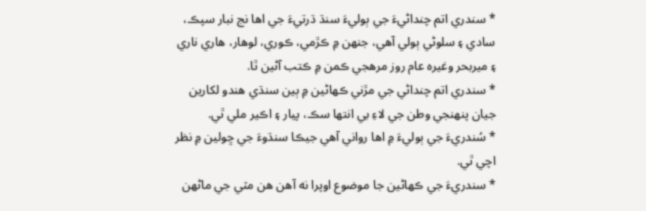* سندري اتم چنداڻيءَ جي ٻوليءَ سنڌ ڌرتيءَ جي اها نج نبار سپڪ، سادي ۽ سلوڻي ٻولي آهي، جنھن ۾ ڪڙمي، ڪوري، لوهار، هاري ناري ۽ ميربحر وغيره عام روز مرهجي ڪمن ۾ ڪتب آڻين ٿا.
* سندري اتم چنداڻي جي مڙني ڪھاڻين ۾ ٻين سنڌي هندو لکارين جيان پنھنجي وطن جي لاءِ بي انتها سڪ، پيار ۽ اڪير ملي ٿي.
* سُندريءَ جي ٻوليءَ ۾ اها رواني آهي جيڪا سنڌوءَ جي ڇولين ۾ نظر اچي ٿي.
* سندريءَ جي ڪھاڻين جا موضوع اوپرا نه آهن هن مٽي جي ماڻهن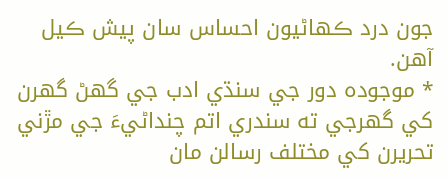جون درد ڪھاڻيون احساس سان پيش ڪيل آهن.
* موجوده دور جي سنڌي ادب جي گهڻ گهرن کي گهرجي ته سندري اتم چنداڻيءَ جي مڙني تحريرن کي مختلف رسالن مان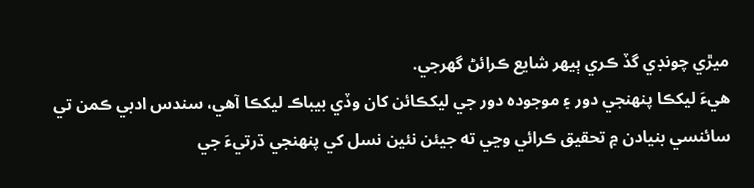ميڙي چونڊي گڏ ڪري ٻيهر شايع ڪرائڻ گهرجي.
هيءَ ليکڪا پنھنجي دور ۽ موجوده دور جي ليکڪائن کان وڏي بيباڪ ليکڪا آهي، سندس ادبي ڪمن تي سائنسي بنيادن ۾ تحقيق ڪرائي وڃي ته جيئن نئين نسل کي پنهنجي ڌرتيءَ جي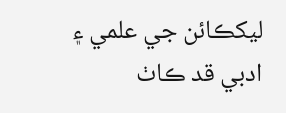ليکڪائن جي علمي ۽ ادبي قد ڪاٺ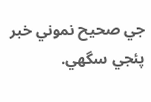جي صحيح نموني خبر پئجي سگهي.